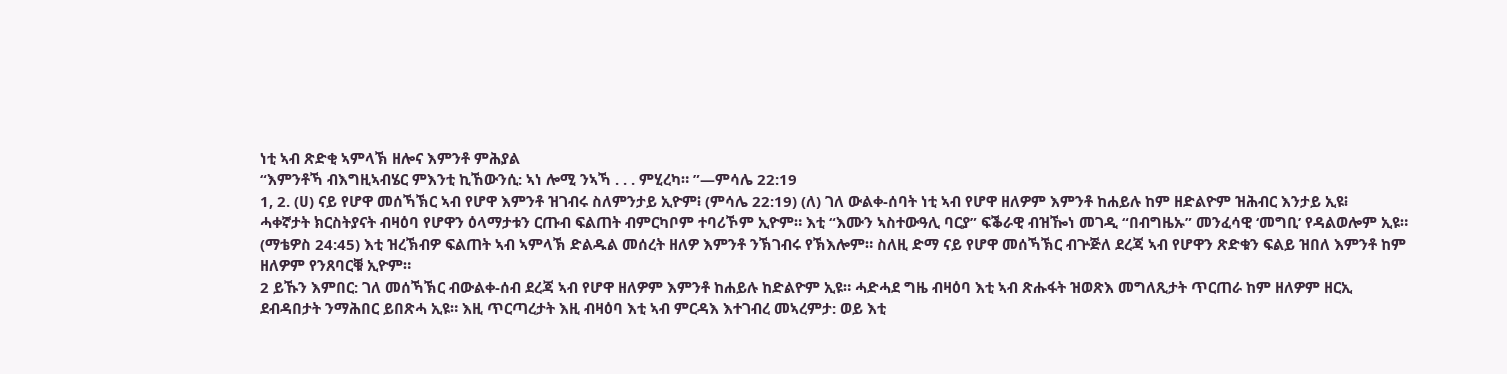ነቲ ኣብ ጽድቂ ኣምላኽ ዘሎና እምንቶ ምሕያል
“እምንቶኻ ብእግዚኣብሄር ምእንቲ ኪኸውንሲ: ኣነ ሎሚ ንኣኻ . . . ምሂረካ። ”—ምሳሌ 22:19
1, 2. (ሀ) ናይ የሆዋ መሰኻኽር ኣብ የሆዋ እምንቶ ዝገብሩ ስለምንታይ ኢዮም፧ (ምሳሌ 22:19) (ለ) ገለ ውልቀ-ሰባት ነቲ ኣብ የሆዋ ዘለዎም እምንቶ ከሐይሉ ከም ዘድልዮም ዝሕብር እንታይ ኢዩ፧
ሓቀኛታት ክርስትያናት ብዛዕባ የሆዋን ዕላማታቱን ርጡብ ፍልጠት ብምርካቦም ተባሪኾም ኢዮም። እቲ “እሙን ኣስተውዓሊ ባርያ” ፍቕራዊ ብዝዀነ መገዲ “በብግዜኡ” መንፈሳዊ ‘መግቢ’ የዳልወሎም ኢዩ። (ማቴዎስ 24:45) እቲ ዝረኽብዎ ፍልጠት ኣብ ኣምላኽ ድልዱል መሰረት ዘለዎ እምንቶ ንኽገብሩ የኽእሎም። ስለዚ ድማ ናይ የሆዋ መሰኻኽር ብጕጅለ ደረጃ ኣብ የሆዋን ጽድቁን ፍልይ ዝበለ እምንቶ ከም ዘለዎም የንጸባርቑ ኢዮም።
2 ይኹን እምበር: ገለ መሰኻኽር ብውልቀ-ሰብ ደረጃ ኣብ የሆዋ ዘለዎም እምንቶ ከሐይሉ ከድልዮም ኢዩ። ሓድሓደ ግዜ ብዛዕባ እቲ ኣብ ጽሑፋት ዝወጽእ መግለጺታት ጥርጠራ ከም ዘለዎም ዘርኢ ደብዳበታት ንማሕበር ይበጽሓ ኢዩ። እዚ ጥርጣረታት እዚ ብዛዕባ እቲ ኣብ ምርዳእ እተገብረ መኣረምታ: ወይ እቲ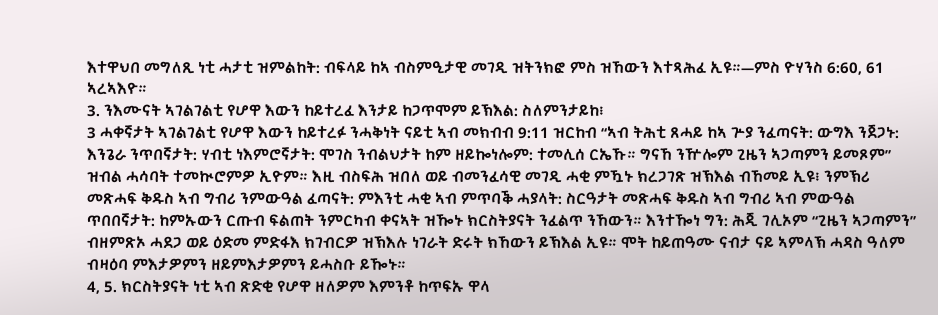እተዋህበ መግለጺ ነቲ ሓታቲ ዝምልከት: ብፍላይ ከኣ ብስምዒታዊ መገዲ ዝትንክፎ ምስ ዝኸውን እተጻሕፈ ኢዩ።—ምስ ዮሃንስ 6:60, 61 ኣረኣእዮ።
3. ንእሙናት ኣገልገልቲ የሆዋ እውን ከይተረፈ እንታይ ከጋጥሞም ይኽእል: ስለምንታይከ፧
3 ሓቀኛታት ኣገልገልቲ የሆዋ እውን ከይተረፉ ንሓቅነት ናይቲ ኣብ መክብብ 9:11 ዝርከብ “ኣብ ትሕቲ ጸሓይ ከኣ ጕያ ንፈጣናት: ውግእ ንጀጋኑ: እንጌራ ንጥበኛታት: ሃብቲ ነእምሮኛታት: ሞገስ ንብልህታት ከም ዘይኰነሎም: ተመሊሰ ርኤኹ። ግናኸ ንዅሎም ጊዜን ኣጋጣምን ይመጾም” ዝብል ሓሳባት ተመኲሮምዎ ኢዮም። እዚ ብስፍሕ ዝበለ ወይ ብመንፈሳዊ መገዲ ሓቂ ምዃኑ ክረጋገጽ ዝኽእል ብኸመይ ኢዩ፧ ንምኽሪ መጽሓፍ ቅዱስ ኣብ ግብሪ ንምውዓል ፈጣናት: ምእንቲ ሓቂ ኣብ ምጥባቕ ሓያላት: ስርዓታት መጽሓፍ ቅዱስ ኣብ ግብሪ ኣብ ምውዓል ጥበበኛታት: ከምኡውን ርጡብ ፍልጠት ንምርካብ ቀናኣት ዝዀኑ ክርስትያናት ንፈልጥ ንኸውን። እንተዀነ ግን: ሕጂ ገሊኦም “ጊዜን ኣጋጣምን” ብዘምጽኦ ሓደጋ ወይ ዕድመ ምድፋእ ክገብርዎ ዝኽእሉ ነገራት ድሩት ክኸውን ይኽእል ኢዩ። ሞት ከይጠዓሙ ናብታ ናይ ኣምላኽ ሓዳስ ዓለም ብዛዕባ ምእታዎምን ዘይምእታዎምን ይሓስቡ ይዀኑ።
4, 5. ክርስትያናት ነቲ ኣብ ጽድቂ የሆዋ ዘለዎም እምንቶ ከጥፍኡ ዋላ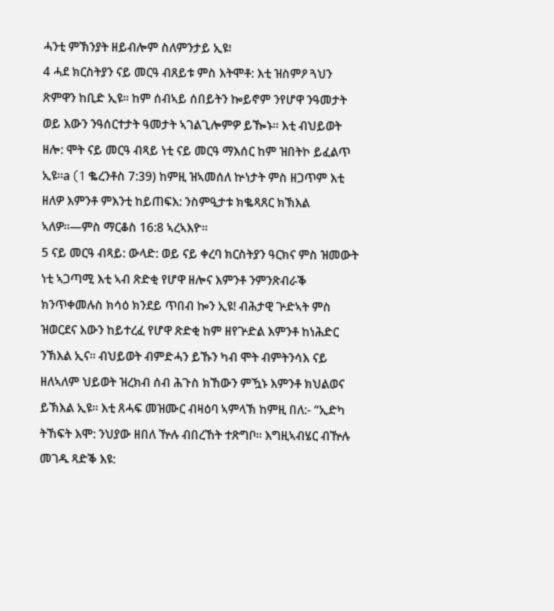ሓንቲ ምኽንያት ዘይብሎም ስለምንታይ ኢዩ፧
4 ሓደ ክርስትያን ናይ መርዓ ብጸይቱ ምስ እትሞቶ: እቲ ዝስምዖ ጓህን ጽምዋን ከቢድ ኢዩ። ከም ሰብኣይ ሰበይትን ኰይኖም ንየሆዋ ንዓመታት ወይ እውን ንዓሰርተታት ዓመታት ኣገልጊሎምዎ ይዀኑ። እቲ ብህይወት ዘሎ: ሞት ናይ መርዓ ብጻይ ነቲ ናይ መርዓ ማእሰር ከም ዝበትኮ ይፈልጥ ኢዩ።a (1 ቈረንቶስ 7:39) ከምዚ ዝኣመሰለ ኵነታት ምስ ዘጋጥም እቲ ዘለዎ እምንቶ ምእንቲ ከይጠፍእ: ንስምዒታቱ ክቈጻጸር ክኽእል ኣለዎ።—ምስ ማርቆስ 16:8 ኣረኣእዮ።
5 ናይ መርዓ ብጻይ: ውላድ: ወይ ናይ ቀረባ ክርስትያን ዓርክና ምስ ዝመውት ነቲ ኣጋጣሚ እቲ ኣብ ጽድቂ የሆዋ ዘሎና እምንቶ ንምንጽብራቕ ክንጥቀመሉስ ክሳዕ ክንደይ ጥበብ ኰን ኢዩ! ብሕታዊ ጕድኣት ምስ ዝወርደና እውን ከይተረፈ የሆዋ ጽድቂ ከም ዘየጕድል እምንቶ ከነሕድር ንኽእል ኢና። ብህይወት ብምድሓን ይኹን ካብ ሞት ብምትንሳእ ናይ ዘለኣለም ህይወት ዝረክብ ሰብ ሕጉስ ክኸውን ምዃኑ እምንቶ ክህልወና ይኽእል ኢዩ። እቲ ጸሓፍ መዝሙር ብዛዕባ ኣምላኽ ከምዚ በለ:- “ኢድካ ትኸፍት እሞ: ንህያው ዘበለ ዅሉ ብበረኸት ተጽግቦ። እግዚኣብሄር ብዅሉ መገዱ ጻድቕ እዩ: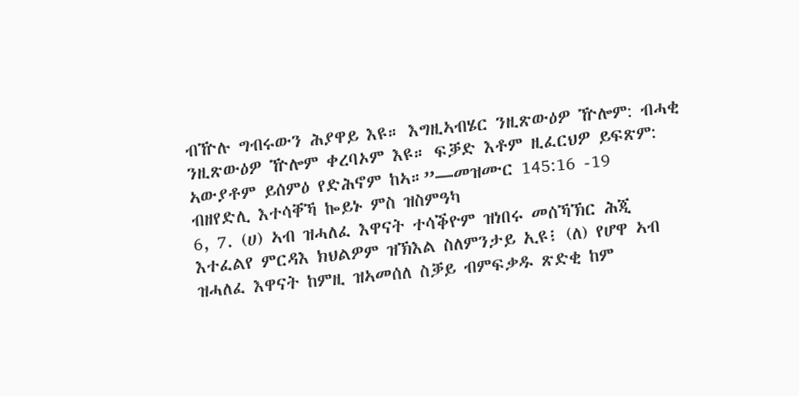ብዅሉ ግብሩውን ሕያዋይ እዩ። እግዚኣብሄር ንዚጽውዕዎ ዅሎም: ብሓቂ ንዚጽውዕዎ ዅሎም ቀረባኦም እዩ። ፍቓድ እቶም ዚፈርህዎ ይፍጽም: ኣውያቶም ይሰምዕ የድሕኖም ከኣ።”—መዝሙር 145:16 -19
ብዘየድሊ እተሳቐኻ ኰይኑ ምስ ዝስምዓካ
6, 7. (ሀ) ኣብ ዝሓለፈ እዋናት ተሳቕዮም ዝነበሩ መሰኻኽር ሕጂ እተፈልየ ምርዳእ ክህልዎም ዝኽእል ስለምንታይ ኢዩ፧ (ለ) የሆዋ ኣብ ዝሓለፈ እዋናት ከምዚ ዝኣመሰለ ስቓይ ብምፍቃዱ ጽድቂ ከም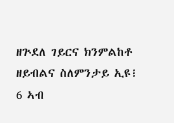ዘጕደለ ገይርና ክንምልከቶ ዘይብልና ስለምንታይ ኢዩ፧
6 ኣብ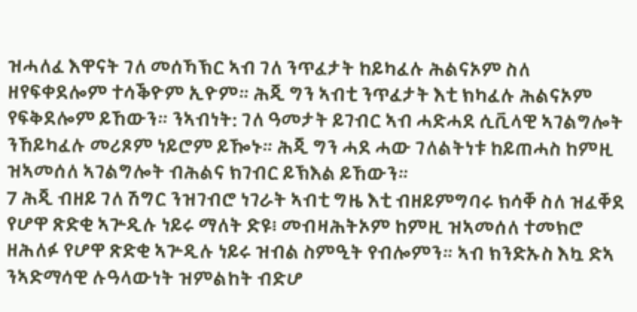ዝሓለፈ እዋናት ገለ መሰኻኽር ኣብ ገለ ንጥፈታት ከይካፈሉ ሕልናኦም ስለ ዘየፍቀደሎም ተሳቕዮም ኢዮም። ሕጂ ግን ኣብቲ ንጥፈታት እቲ ክካፈሉ ሕልናኦም የፍቅደሎም ይኸውን። ንኣብነት: ገለ ዓመታት ይገብር ኣብ ሓድሓደ ሲቪላዊ ኣገልግሎት ንኸይካፈሉ መሪጾም ነይሮም ይዀኑ። ሕጂ ግን ሓደ ሓው ገለልትነቱ ከይጠሓስ ከምዚ ዝኣመሰለ ኣገልግሎት ብሕልና ክገብር ይኽእል ይኸውን።
7 ሕጂ ብዘይ ገለ ሽግር ንዝገብሮ ነገራት ኣብቲ ግዜ እቲ ብዘይምግባሩ ክሳቐ ስለ ዝፈቐደ የሆዋ ጽድቂ ኣጕዲሉ ነይሩ ማለት ድዩ፧ መብዛሕትኦም ከምዚ ዝኣመሰለ ተመክሮ ዘሕለፉ የሆዋ ጽድቂ ኣጕዲሉ ነይሩ ዝብል ስምዒት የብሎምን። ኣብ ክንድኡስ እኳ ድኣ ንኣድማሳዊ ሉዓላውነት ዝምልከት ብድሆ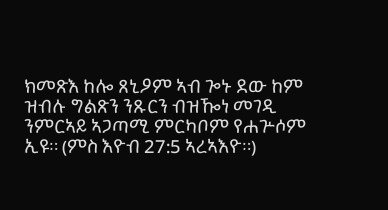ክመጽእ ከሎ ጸኒዖም ኣብ ጐኑ ደው ከም ዝብሉ ግልጽን ንጹርን ብዝዀነ መገዲ ንምርኣይ ኣጋጣሚ ምርካቦም የሐጕሶም ኢዩ። (ምስ እዮብ 27:5 ኣረኣእዮ።)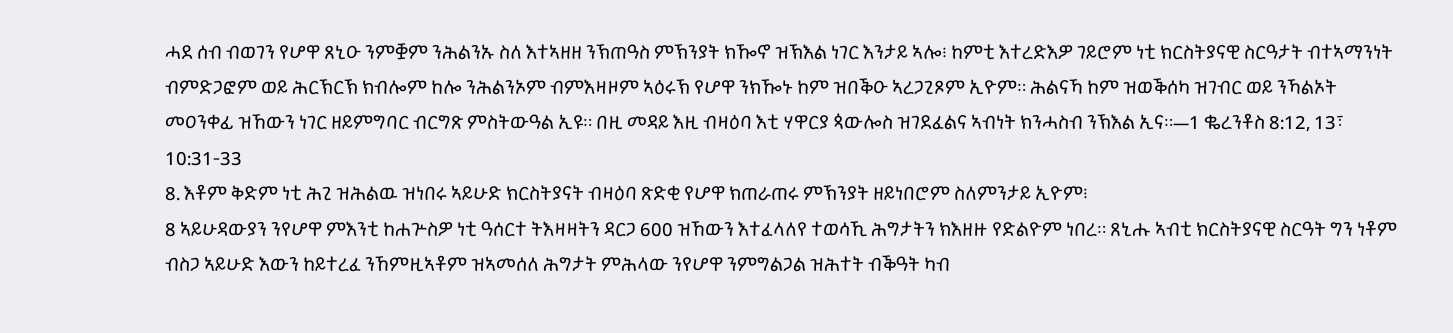ሓደ ሰብ ብወገን የሆዋ ጸኒዑ ንምቛም ንሕልንኡ ስለ እተኣዘዘ ንኽጠዓስ ምኽንያት ክዀኖ ዝኽእል ነገር እንታይ ኣሎ፧ ከምቲ እተረድእዎ ገይሮም ነቲ ክርስትያናዊ ስርዓታት ብተኣማንነት ብምድጋፎም ወይ ሕርኽርኽ ክብሎም ከሎ ንሕልንኦም ብምእዛዞም ኣዕሩኽ የሆዋ ንክዀኑ ከም ዝበቕዑ ኣረጋጊጾም ኢዮም። ሕልናኻ ከም ዝወቕሰካ ዝገብር ወይ ንኻልኦት መዐንቀፊ ዝኸውን ነገር ዘይምግባር ብርግጽ ምስትውዓል ኢዩ። በዚ መዳይ እዚ ብዛዕባ እቲ ሃዋርያ ጳውሎስ ዝገደፈልና ኣብነት ክንሓስብ ንኽእል ኢና።—1 ቈረንቶስ 8:12, 13፣ 10:31-33
8. እቶም ቅድም ነቲ ሕጊ ዝሕልዉ ዝነበሩ ኣይሁድ ክርስትያናት ብዛዕባ ጽድቂ የሆዋ ክጠራጠሩ ምኽንያት ዘይነበሮም ስለምንታይ ኢዮም፧
8 ኣይሁዳውያን ንየሆዋ ምእንቲ ከሐጕስዎ ነቲ ዓሰርተ ትእዛዛትን ዳርጋ 600 ዝኸውን እተፈላለየ ተወሳኺ ሕግታትን ክእዘዙ የድልዮም ነበረ። ጸኒሑ ኣብቲ ክርስትያናዊ ስርዓት ግን ነቶም ብስጋ ኣይሁድ እውን ከይተረፈ ንኸምዚኣቶም ዝኣመሰለ ሕግታት ምሕላው ንየሆዋ ንምግልጋል ዝሕተት ብቕዓት ካብ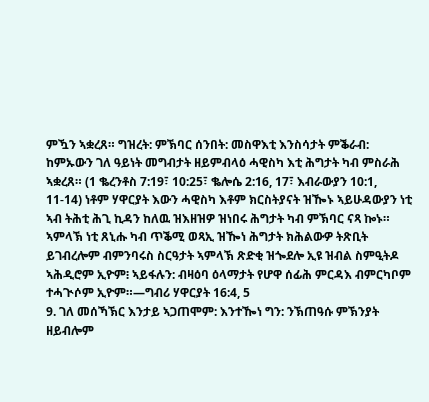ምዃን ኣቋረጸ። ግዝረት: ምኽባር ሰንበት: መስዋእቲ እንስሳታት ምቕራብ: ከምኡውን ገለ ዓይነት መግብታት ዘይምብላዕ ሓዊስካ እቲ ሕግታት ካብ ምስራሕ ኣቋረጸ። (1 ቈረንቶስ 7:19፣ 10:25፣ ቈሎሴ 2:16, 17፣ እብራውያን 10:1, 11-14) ነቶም ሃዋርያት እውን ሓዊስካ እቶም ክርስትያናት ዝዀኑ ኣይሁዳውያን ነቲ ኣብ ትሕቲ ሕጊ ኪዳን ከለዉ ዝእዘዝዎ ዝነበሩ ሕግታት ካብ ምኽባር ናጻ ኰኑ። ኣምላኽ ነቲ ጸኒሑ ካብ ጥቕሚ ወጻኢ ዝዀነ ሕግታት ክሕልውዎ ትጽቢት ይገብረሎም ብምንባሩስ ስርዓታት ኣምላኽ ጽድቂ ዝጐደሎ ኢዩ ዝብል ስምዒትዶ ኣሕዲሮም ኢዮም፧ ኣይፋሉን: ብዛዕባ ዕላማታት የሆዋ ሰፊሕ ምርዳእ ብምርካቦም ተሓጒሶም ኢዮም።—ግብሪ ሃዋርያት 16:4, 5
9. ገለ መሰኻኽር እንታይ ኣጋጠሞም: እንተዀነ ግን: ንኽጠዓሱ ምኽንያት ዘይብሎም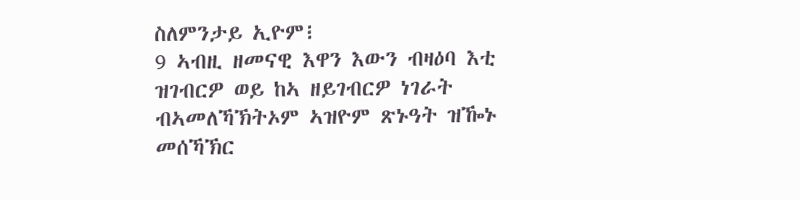ስለምንታይ ኢዮም፧
9 ኣብዚ ዘመናዊ እዋን እውን ብዛዕባ እቲ ዝገብርዎ ወይ ከኣ ዘይገብርዎ ነገራት ብኣመለኻኽትኦም ኣዝዮም ጽኑዓት ዝዀኑ መሰኻኽር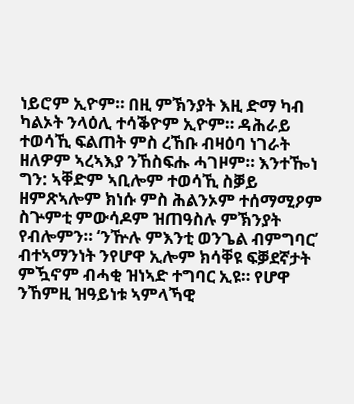ነይሮም ኢዮም። በዚ ምኽንያት እዚ ድማ ካብ ካልኦት ንላዕሊ ተሳቕዮም ኢዮም። ዳሕራይ ተወሳኺ ፍልጠት ምስ ረኸቡ ብዛዕባ ነገራት ዘለዎም ኣረኣእያ ንኸስፍሑ ሓገዞም። እንተዀነ ግን: ኣቐድም ኣቢሎም ተወሳኺ ስቓይ ዘምጽኣሎም ክነሱ ምስ ሕልንኦም ተሰማሚዖም ስጕምቲ ምውሳዶም ዝጠዓስሉ ምኽንያት የብሎምን። ‘ንዅሉ ምእንቲ ወንጌል ብምግባር’ ብተኣማንነት ንየሆዋ ኢሎም ክሳቐዩ ፍቓደኛታት ምዃኖም ብሓቂ ዝነኣድ ተግባር ኢዩ። የሆዋ ንኸምዚ ዝዓይነቱ ኣምላኻዊ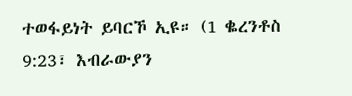ተወፋይነት ይባርኾ ኢዩ። (1 ቈረንቶስ 9:23፣ እብራውያን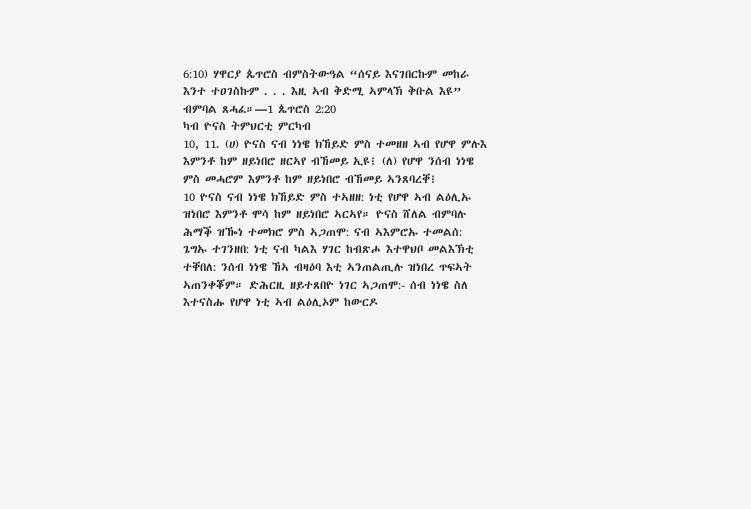6:10) ሃዋርያ ጴጥሮስ ብምስትውዓል “ሰናይ እናገበርኩም መከራ እንተ ተዐገስኩም . . . እዚ ኣብ ቅድሚ ኣምላኽ ቅቡል እዩ” ብምባል ጸሓፈ።—1 ጴጥሮስ 2:20
ካብ ዮናስ ትምህርቲ ምርካብ
10, 11. (ሀ) ዮናስ ናብ ነነዌ ክኸይድ ምስ ተመዘዘ ኣብ የሆዋ ምሉእ እምንቶ ከም ዘይነበሮ ዘርኣየ ብኸመይ ኢዩ፧ (ለ) የሆዋ ንሰብ ነነዌ ምስ መሓሮም እምንቶ ከም ዘይነበሮ ብኸመይ ኣንጸባረቐ፧
10 ዮናስ ናብ ነነዌ ክኸይድ ምስ ተኣዘዘ: ነቲ የሆዋ ኣብ ልዕሊኡ ዝነበሮ እምንቶ ሞሳ ከም ዘይነበሮ ኣርኣየ። ዮናስ ሸለል ብምባሉ ሕማቕ ዝዀነ ተመክሮ ምስ ኣጋጠሞ: ናብ ኣእምሮኡ ተመልሰ: ጌግኡ ተገንዘበ: ነቲ ናብ ካልእ ሃገር ከብጽሖ እተዋህቦ መልእኽቲ ተቐበለ: ንሰብ ነነዌ ኸኣ ብዛዕባ እቲ ኣንጠልጢሉ ዝነበረ ጥፍኣት ኣጠንቀቖም። ድሕርዚ ዘይተጸበዮ ነገር ኣጋጠሞ:- ሰብ ነነዌ ስለ እተናስሑ የሆዋ ነቲ ኣብ ልዕሊኦም ከውርዶ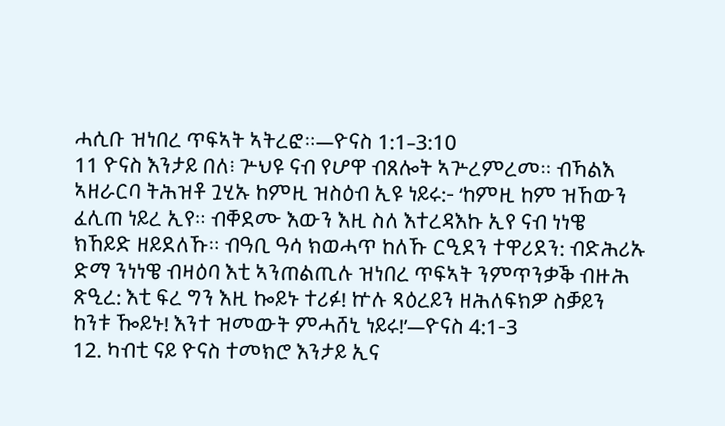ሓሲቡ ዝነበረ ጥፍኣት ኣትረፎ።—ዮናስ 1:1–3:10
11 ዮናስ እንታይ በለ፧ ጕህዩ ናብ የሆዋ ብጸሎት ኣጕረምረመ። ብኻልእ ኣዘራርባ ትሕዝቶ ጓሂኡ ከምዚ ዝስዕብ ኢዩ ነይሩ:- ‘ከምዚ ከም ዝኸውን ፈሊጠ ነይረ ኢየ። ብቐደሙ እውን እዚ ስለ እተረዳእኩ ኢየ ናብ ነነዌ ክኸይድ ዘይደለኹ። ብዓቢ ዓሳ ክወሓጥ ከለኹ ርዒደን ተዋሪደን: ብድሕሪኡ ድማ ንነነዌ ብዛዕባ እቲ ኣንጠልጢሉ ዝነበረ ጥፍኣት ንምጥንቃቕ ብዙሕ ጽዒረ: እቲ ፍረ ግን እዚ ኰይኑ ተሪፉ! ኵሉ ጻዕረይን ዘሕለፍክዎ ስቓይን ከንቱ ዀይኑ! እንተ ዝመውት ምሓሸኒ ነይሩ!’—ዮናስ 4:1-3
12. ካብቲ ናይ ዮናስ ተመክሮ እንታይ ኢና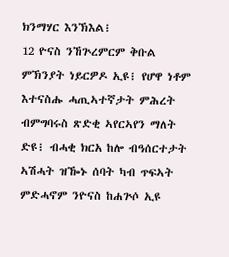ክንማሃር እንኽእል፧
12 ዮናስ ንኸጕረምርም ቅቡል ምኽንያት ነይርዎዶ ኢዩ፧ የሆዋ ነቶም እተናስሑ ሓጢኣተኛታት ምሕረት ብምግባሩስ ጽድቂ ኣየርኣየን ማለት ድዩ፧ ብሓቂ ክርአ ከሎ ብዓሰርተታት ኣሽሓት ዝዀኑ ሰባት ካብ ጥፍኣት ምድሓኖም ንዮናስ ከሐጕሶ ኢዩ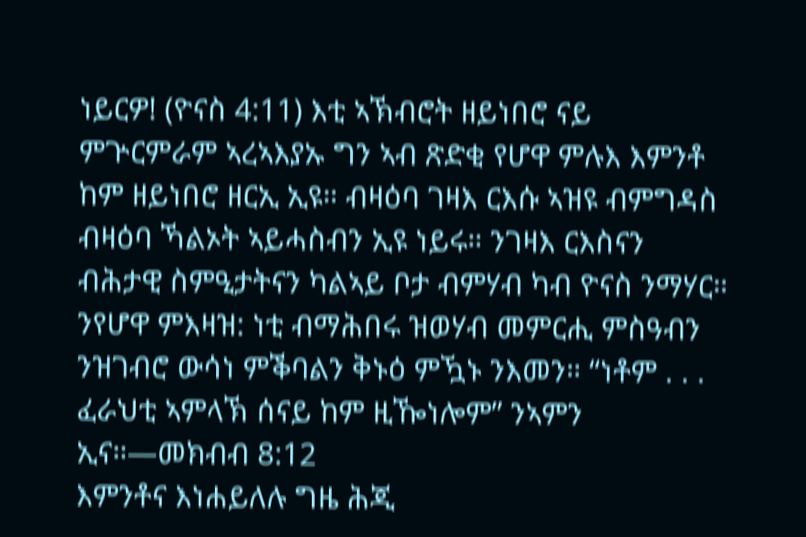ነይርዎ! (ዮናስ 4:11) እቲ ኣኽብሮት ዘይነበሮ ናይ ምጕርምራም ኣረኣእያኡ ግን ኣብ ጽድቂ የሆዋ ምሉእ እምንቶ ከም ዘይነበሮ ዘርኢ ኢዩ። ብዛዕባ ገዛእ ርእሱ ኣዝዩ ብምግዳስ ብዛዕባ ኻልኦት ኣይሓስብን ኢዩ ነይሩ። ንገዛእ ርእስናን ብሕታዊ ስምዒታትናን ካልኣይ ቦታ ብምሃብ ካብ ዮናስ ንማሃር። ንየሆዋ ምእዛዝ: ነቲ ብማሕበሩ ዝወሃብ መምርሒ ምስዓብን ንዝገብሮ ውሳነ ምቕባልን ቅኑዕ ምዃኑ ንእመን። “ነቶም . . . ፈራህቲ ኣምላኽ ሰናይ ከም ዚዀነሎም” ንኣምን ኢና።—መክብብ 8:12
እምንቶና እነሐይለሉ ግዜ ሕጂ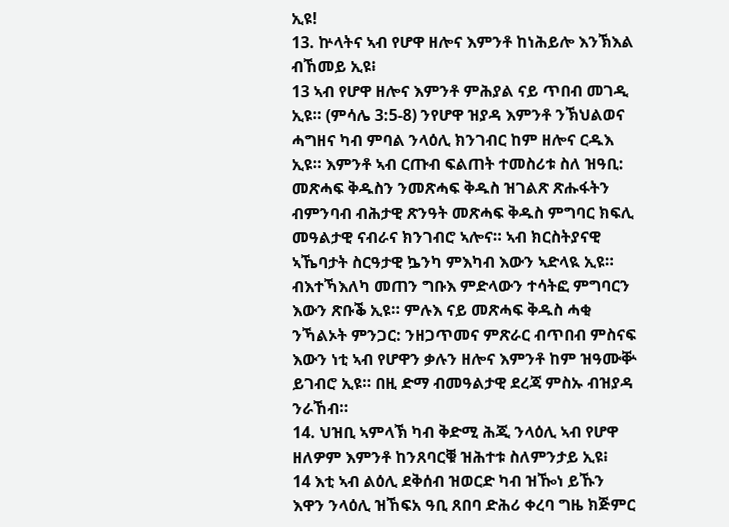ኢዩ!
13. ኵላትና ኣብ የሆዋ ዘሎና እምንቶ ከነሕይሎ እንኽእል ብኸመይ ኢዩ፧
13 ኣብ የሆዋ ዘሎና እምንቶ ምሕያል ናይ ጥበብ መገዲ ኢዩ። (ምሳሌ 3:5-8) ንየሆዋ ዝያዳ እምንቶ ንኽህልወና ሓግዘና ካብ ምባል ንላዕሊ ክንገብር ከም ዘሎና ርዱእ ኢዩ። እምንቶ ኣብ ርጡብ ፍልጠት ተመስሪቱ ስለ ዝዓቢ: መጽሓፍ ቅዱስን ንመጽሓፍ ቅዱስ ዝገልጽ ጽሑፋትን ብምንባብ ብሕታዊ ጽንዓት መጽሓፍ ቅዱስ ምግባር ክፍሊ መዓልታዊ ናብራና ክንገብሮ ኣሎና። ኣብ ክርስትያናዊ ኣኼባታት ስርዓታዊ ኴንካ ምእካብ እውን ኣድላዪ ኢዩ። ብእተኻእለካ መጠን ግቡእ ምድላውን ተሳትፎ ምግባርን እውን ጽቡቕ ኢዩ። ምሉእ ናይ መጽሓፍ ቅዱስ ሓቂ ንኻልኦት ምንጋር: ንዘጋጥመና ምጽራር ብጥበብ ምስናፍ እውን ነቲ ኣብ የሆዋን ቃሉን ዘሎና እምንቶ ከም ዝዓሙቝ ይገብሮ ኢዩ። በዚ ድማ ብመዓልታዊ ደረጃ ምስኡ ብዝያዳ ንራኸብ።
14. ህዝቢ ኣምላኽ ካብ ቅድሚ ሕጂ ንላዕሊ ኣብ የሆዋ ዘለዎም እምንቶ ከንጸባርቑ ዝሕተቱ ስለምንታይ ኢዩ፧
14 እቲ ኣብ ልዕሊ ደቅሰብ ዝወርድ ካብ ዝዀነ ይኹን እዋን ንላዕሊ ዝኸፍአ ዓቢ ጸበባ ድሕሪ ቀረባ ግዜ ክጅምር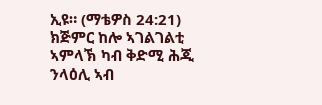ኢዩ። (ማቴዎስ 24:21) ክጅምር ከሎ ኣገልገልቲ ኣምላኽ ካብ ቅድሚ ሕጂ ንላዕሊ ኣብ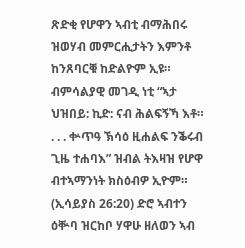ጽድቂ የሆዋን ኣብቲ ብማሕበሩ ዝወሃብ መምርሒታትን እምንቶ ከንጸባርቑ ከድልዮም ኢዩ። ብምሳልያዊ መገዲ ነቲ “ኣታ ህዝበይ: ኪድ: ናብ ሕልፍኝኻ እቶ። . . . ቍጥዓ ኽሳዕ ዚሐልፍ ንቕሩብ ጊዜ ተሐባእ” ዝብል ትእዛዝ የሆዋ ብተኣማንነት ክስዕብዎ ኢዮም። (ኢሳይያስ 26:20) ድሮ ኣብተን ዕቝባ ዝርከቦ ሃዋሁ ዘለወን ኣብ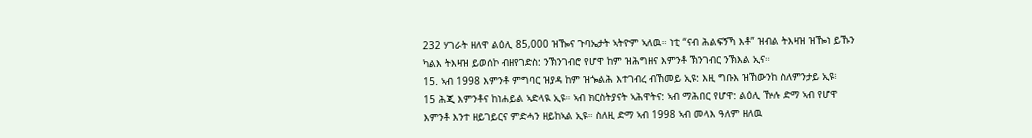232 ሃገራት ዘለዋ ልዕሊ 85,000 ዝዀና ጉባኤታት ኣትዮም ኣለዉ። ነቲ “ናብ ሕልፍኝኻ እቶ” ዝብል ትእዛዝ ዝዀነ ይኹን ካልእ ትእዛዝ ይወሰኮ ብዘየገድስ: ንኽንገብሮ የሆዋ ከም ዝሕግዘና እምንቶ ኽንገብር ንኽእል ኢና።
15. ኣብ 1998 እምንቶ ምግባር ዝያዳ ከም ዝጐልሕ እተገብረ ብኸመይ ኢዩ: እዚ ግቡእ ዝኸውንከ ስለምንታይ ኢዩ፧
15 ሕጂ እምንቶና ከነሐይል ኣድላዪ ኢዩ። ኣብ ክርስትያናት ኣሕዋትና: ኣብ ማሕበር የሆዋ: ልዕሊ ዅሉ ድማ ኣብ የሆዋ እምንቶ እንተ ዘይገይርና ምድሓን ዘይከኣል ኢዩ። ስለዚ ድማ ኣብ 1998 ኣብ መላእ ዓለም ዘለዉ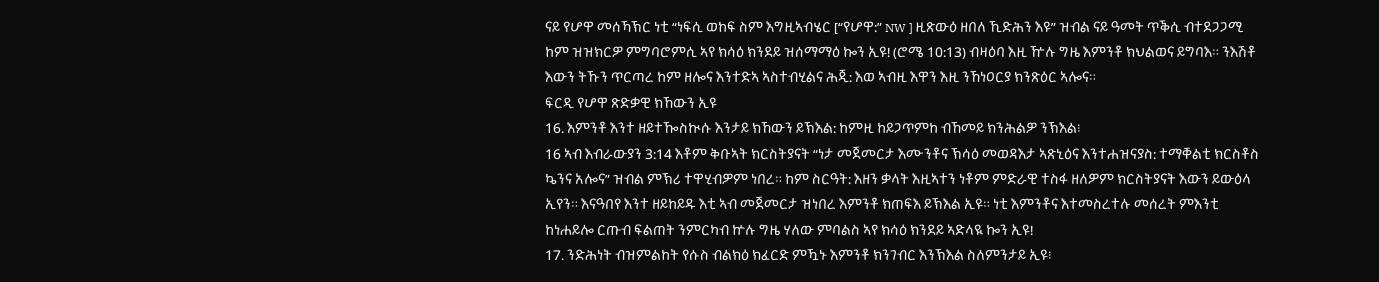ናይ የሆዋ መሰኻኽር ነቲ “ነፍሲ ወከፍ ስም እግዚኣብሄር [“የሆዋ:” NW ] ዚጽውዕ ዘበለ ኺድሕን እዩ” ዝብል ናይ ዓመት ጥቕሲ ብተደጋጋሚ ከም ዝዝክርዎ ምግባሮምሲ ኣየ ክሳዕ ክንደይ ዝሰማማዕ ኰን ኢዩ! (ሮሜ 10:13) ብዛዕባ እዚ ዅሉ ግዜ እምንቶ ክህልወና ይግባእ። ንእሽቶ እውን ትኹን ጥርጣረ ከም ዘሎና እንተድኣ ኣስተብሂልና ሕጂ: እወ ኣብዚ እዋን እዚ ንኸነዐርያ ክንጽዕር ኣሎና።
ፍርዲ የሆዋ ጽድቃዊ ክኸውን ኢዩ
16. እምንቶ እንተ ዘይተዀስኲሱ እንታይ ክኸውን ይኽእል: ከምዚ ከይጋጥምከ ብኸመይ ክንሕልዎ ንኽእል፧
16 ኣብ እብራውያን 3:14 እቶም ቅቡኣት ክርስትያናት “ነታ መጀመርታ እሙንቶና ኽሳዕ መወዳእታ ኣጽኒዕና እንተሐዝናያስ: ተማቐልቲ ክርስቶስ ኴንና አሎና” ዝብል ምኽሪ ተዋሂብዎም ነበረ። ከም ስርዓት: እዘን ቃላት እዚኣተን ነቶም ምድራዊ ተስፋ ዘለዎም ክርስትያናት እውን ይውዕላ ኢየን። እናዓበየ እንተ ዘይከይዱ እቲ ኣብ መጀመርታ ዝነበረ እምንቶ ክጠፍእ ይኽእል ኢዩ። ነቲ እምንቶና እተመስረተሉ መሰረት ምእንቲ ከነሐይሎ ርጡብ ፍልጠት ንምርካብ ኵሉ ግዜ ሃለው ምባልስ ኣየ ክሳዕ ክንደይ ኣድላዪ ኰን ኢዩ!
17. ንድሕነት ብዝምልከት የሱስ ብልክዕ ክፈርድ ምዃኑ እምንቶ ክንገብር እንኽእል ስለምንታይ ኢዩ፧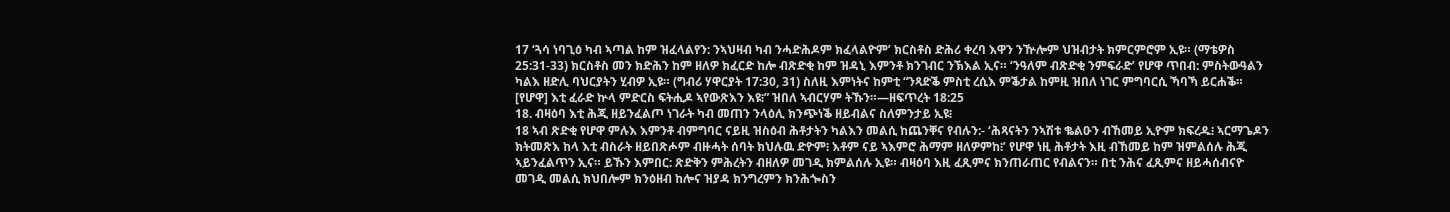17 ‘ጓሳ ነባጊዕ ካብ ኣጣል ከም ዝፈላልየን: ንኣህዛብ ካብ ንሓድሕዶም ክፈላልዮም’ ክርስቶስ ድሕሪ ቀረባ እዋን ንዅሎም ህዝብታት ክምርምሮም ኢዩ። (ማቴዎስ 25:31-33) ክርስቶስ መን ክድሕን ከም ዘለዎ ክፈርድ ከሎ ብጽድቂ ከም ዝዳኒ እምንቶ ክንገብር ንኽእል ኢና። ‘ንዓለም ብጽድቂ ንምፍራድ’ የሆዋ ጥበብ: ምስትውዓልን ካልእ ዘድሊ ባህርያትን ሂብዎ ኢዩ። (ግብሪ ሃዋርያት 17:30, 31) ስለዚ እምነትና ከምቲ “ንጻድቕ ምስቲ ረሲእ ምቕታል ከምዚ ዝበለ ነገር ምግባርሲ ኻባኻ ይርሐቕ። [የሆዋ] እቲ ፈራድ ኵላ ምድርስ ፍትሒዶ ኣየውጽእን እዩ፧” ዝበለ ኣብርሃም ትኹን።—ዘፍጥረት 18:25
18. ብዛዕባ እቲ ሕጂ ዘይንፈልጦ ነገራት ካብ መጠን ንላዕሊ ክንጭነቕ ዘይብልና ስለምንታይ ኢዩ፧
18 ኣብ ጽድቂ የሆዋ ምሉእ እምንቶ ብምግባር ናይዚ ዝስዕብ ሕቶታትን ካልእን መልሲ ከጨንቐና የብሉን:- ‘ሕጻናትን ንኣሽቱ ቈልዑን ብኸመይ ኢዮም ክፍረዱ፧ ኣርማጌዶን ክትመጽእ ከላ እቲ ብስራት ዘይበጽሖም ብዙሓት ሰባት ክህሉዉ ድዮም፧ እቶም ናይ ኣእምሮ ሕማም ዘለዎምከ፧’ የሆዋ ነዚ ሕቶታት እዚ ብኸመይ ከም ዝምልሰሉ ሕጂ ኣይንፈልጥን ኢና። ይኹን እምበር: ጽድቅን ምሕረትን ብዘለዎ መገዲ ክምልሰሉ ኢዩ። ብዛዕባ እዚ ፈጺምና ክንጠራጠር የብልናን። በቲ ንሕና ፈጺምና ዘይሓሰብናዮ መገዲ መልሲ ክህበሎም ክንዕዘብ ከሎና ዝያዳ ክንግረምን ክንሕጐስን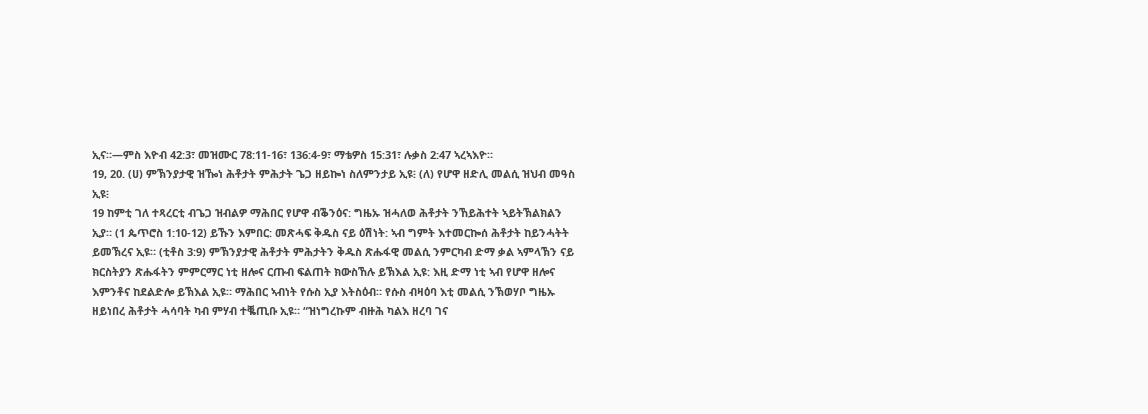ኢና።—ምስ እዮብ 42:3፣ መዝሙር 78:11-16፣ 136:4-9፣ ማቴዎስ 15:31፣ ሉቃስ 2:47 ኣረኣእዮ።
19, 20. (ሀ) ምኽንያታዊ ዝዀነ ሕቶታት ምሕታት ጌጋ ዘይኰነ ስለምንታይ ኢዩ፧ (ለ) የሆዋ ዘድሊ መልሲ ዝህብ መዓስ ኢዩ፧
19 ከምቲ ገለ ተጻረርቲ ብጌጋ ዝብልዎ ማሕበር የሆዋ ብቕንዕና: ግዜኡ ዝሓለወ ሕቶታት ንኸይሕተት ኣይትኽልክልን ኢያ። (1 ጴጥሮስ 1:10-12) ይኹን እምበር: መጽሓፍ ቅዱስ ናይ ዕሽነት: ኣብ ግምት እተመርኰሰ ሕቶታት ከይንሓትት ይመኽረና ኢዩ። (ቲቶስ 3:9) ምኽንያታዊ ሕቶታት ምሕታትን ቅዱስ ጽሑፋዊ መልሲ ንምርካብ ድማ ቃል ኣምላኽን ናይ ክርስትያን ጽሑፋትን ምምርማር ነቲ ዘሎና ርጡብ ፍልጠት ክውስኸሉ ይኽእል ኢዩ: እዚ ድማ ነቲ ኣብ የሆዋ ዘሎና እምንቶና ከደልድሎ ይኽእል ኢዩ። ማሕበር ኣብነት የሱስ ኢያ እትስዕብ። የሱስ ብዛዕባ እቲ መልሲ ንኽወሃቦ ግዜኡ ዘይነበረ ሕቶታት ሓሳባት ካብ ምሃብ ተቘጢቡ ኢዩ። “ዝነግረኩም ብዙሕ ካልእ ዘረባ ገና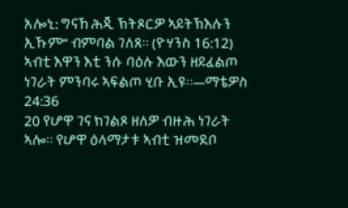አሎኒ: ግናኸ ሕጂ ኽትጾርዎ ኣይትኽእሉን ኢኹም” ብምባል ገለጸ። (ዮሃንስ 16:12) ኣብቲ እዋን እቲ ንሱ ባዕሉ እውን ዘይፈልጦ ነገራት ምንባሩ ኣፍልጦ ሂቡ ኢዩ።—ማቴዎስ 24:36
20 የሆዋ ገና ክገልጾ ዘለዎ ብዙሕ ነገራት ኣሎ። የሆዋ ዕላማታቱ ኣብቲ ዝመደቦ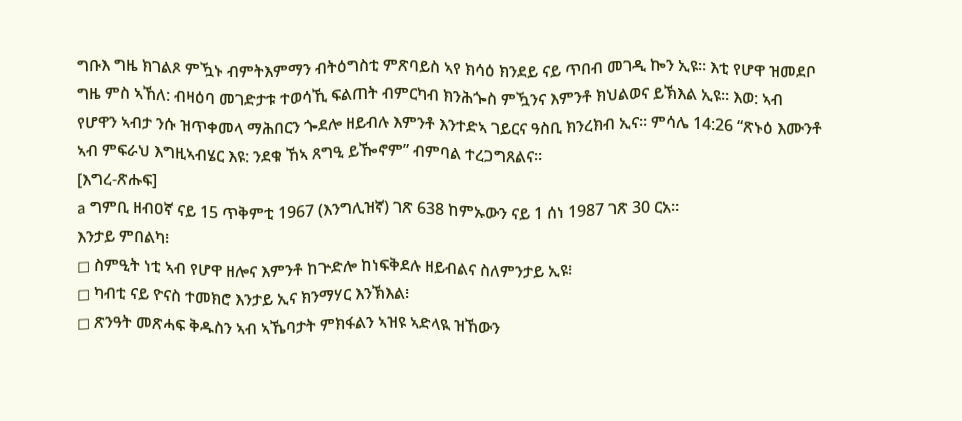ግቡእ ግዜ ክገልጾ ምዃኑ ብምትእምማን ብትዕግስቲ ምጽባይስ ኣየ ክሳዕ ክንደይ ናይ ጥበብ መገዲ ኰን ኢዩ። እቲ የሆዋ ዝመደቦ ግዜ ምስ ኣኸለ: ብዛዕባ መገድታቱ ተወሳኺ ፍልጠት ብምርካብ ክንሕጐስ ምዃንና እምንቶ ክህልወና ይኽእል ኢዩ። እወ: ኣብ የሆዋን ኣብታ ንሱ ዝጥቀመላ ማሕበርን ጐደሎ ዘይብሉ እምንቶ እንተድኣ ገይርና ዓስቢ ክንረክብ ኢና። ምሳሌ 14:26 “ጽኑዕ እሙንቶ ኣብ ምፍራህ እግዚኣብሄር እዩ: ንደቁ ኸኣ ጸግዒ ይዀኖም” ብምባል ተረጋግጸልና።
[እግረ-ጽሑፍ]
a ግምቢ ዘብዐኛ ናይ 15 ጥቅምቲ 1967 (እንግሊዝኛ) ገጽ 638 ከምኡውን ናይ 1 ሰነ 1987 ገጽ 30 ርአ።
እንታይ ምበልካ፧
◻ ስምዒት ነቲ ኣብ የሆዋ ዘሎና እምንቶ ከጕድሎ ከነፍቅደሉ ዘይብልና ስለምንታይ ኢዩ፧
◻ ካብቲ ናይ ዮናስ ተመክሮ እንታይ ኢና ክንማሃር እንኽእል፧
◻ ጽንዓት መጽሓፍ ቅዱስን ኣብ ኣኼባታት ምክፋልን ኣዝዩ ኣድላዪ ዝኸውን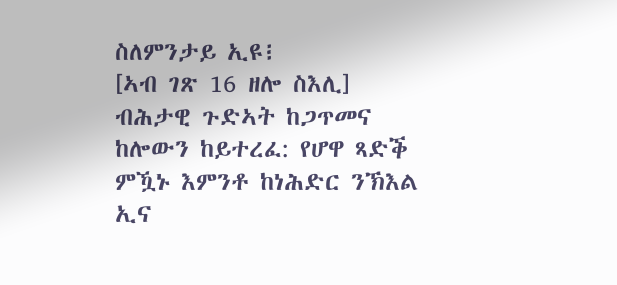ስለምንታይ ኢዩ፧
[ኣብ ገጽ 16 ዘሎ ስእሊ]
ብሕታዊ ጉድኣት ከጋጥመና ከሎውን ከይተረፈ: የሆዋ ጻድቕ ምዃኑ እምንቶ ከነሕድር ንኽእል ኢና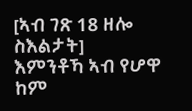[ኣብ ገጽ 18 ዘሎ ስእልታት]
እምንቶኻ ኣብ የሆዋ ከም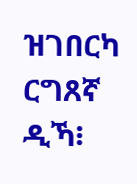ዝገበርካ ርግጸኛ ዲኻ፧